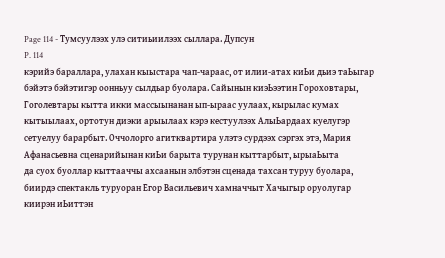Page 114 - Тумсуулээх улэ ситиьиилээх сыллара. Дупсун
P. 114
кэрийэ бараллара, улахан кыыстара чап-чараас, от илии-атах киЬи дьиэ таЬыгар
бэйэтэ бэйэтигэр оонньуу сылдьар буолара. Сайынын киэЬээтин Гороховтары,
Гоголевтары кытта икки массыынанан ып-ыраас уулаах, кырылас кумах
кытыылаах, ортотун диэки арыылаах кэрэ кестуулээх АлыЬардаах куелугэр
сетуелуу барарбыт. Оччолорго агитквартира улэтэ сурдээх сэргэх этэ, Мария
Афанасьевна сценарийынан киЬи барыта турунан кыттарбыт, ырыаЬыта
да суох буоллар кыттааччы ахсаанын элбэтэн сценада тахсан туруу буолара,
биирдэ спектакль туруоран Егор Васильевич хамначчыт Хачыгыр оруолугар
киирэн иЬиттэн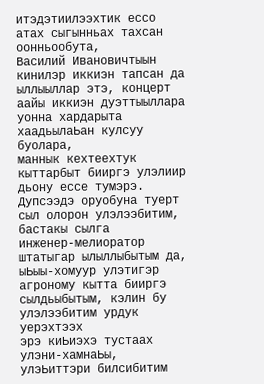итэдэтиилээхтик ессо атах сыгынньах тахсан оонньообута,
Василий Ивановичтыын кинилэр иккиэн тапсан да ыллыыллар этэ, концерт
аайы иккиэн дуэттыыллара уонна хардарыта хаадьылаЬан кулсуу буолара,
маннык кехтеехтук кыттарбыт бииргэ улэлиир дьону ессе тумэрэ.
Дупсээдэ оруобуна туерт сыл олорон улэлээбитим, бастакы сылга
инженер-мелиоратор штатыгар ылыллыбытым да, ыЬыы-хомуур улэтигэр
агроному кытта бииргэ сылдьыбытым, кэлин бу улэлээбитим урдук уерэхтээх
эрэ киЬиэхэ тустаах улэни-хамнаЬы, улэЬиттэри билсибитим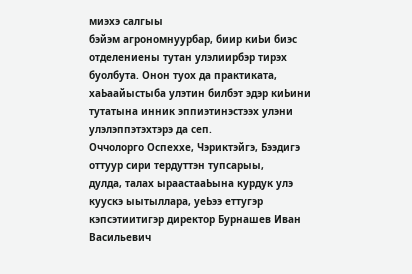миэхэ салгыы
бэйэм агрономнуурбар, биир киЬи биэс отделениены тутан улэлиирбэр тирэх
буолбута. Онон туох да практиката, хаЬаайыстыба улэтин билбэт эдэр киЬини
тутатына инник эппиэтинэстээх улэни улэлэппэтэхтэрэ да сеп.
Оччолорго Оспеххе, Чэриктэйгэ, Бээдигэ оттуур сири тердуттэн тупсарыы,
дулда, талах ыраастааЬына курдук улэ куускэ ыытыллара, уеЬээ еттугэр
кэпсэтиитигэр директор Бурнашев Иван Васильевич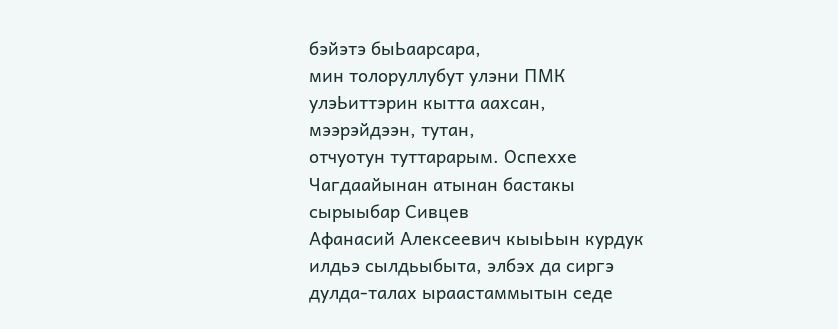бэйэтэ быЬаарсара,
мин толоруллубут улэни ПМК улэЬиттэрин кытта аахсан, мээрэйдээн, тутан,
отчуотун туттарарым. Оспеххе Чагдаайынан атынан бастакы сырыыбар Сивцев
Афанасий Алексеевич кыыЬын курдук илдьэ сылдьыбыта, элбэх да сиргэ
дулда-талах ыраастаммытын седе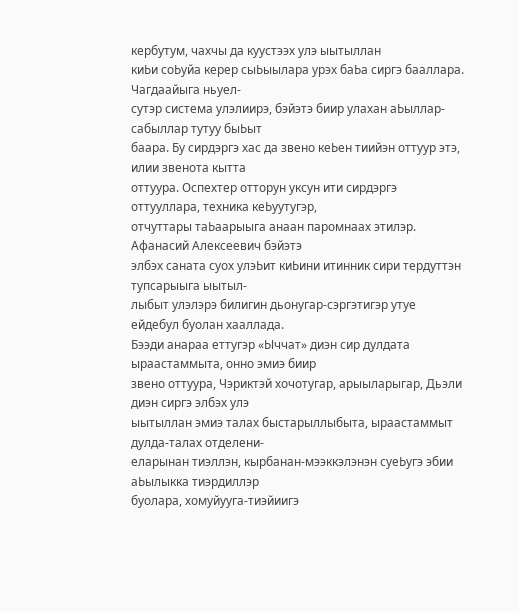кербутум, чахчы да куустээх улэ ыытыллан
киЬи соЬуйа керер сыЬыылара урэх баЬа сиргэ бааллара. Чагдаайыга ньуел-
сутэр система улэлиирэ, бэйэтэ биир улахан аЬыллар-сабыллар тутуу быЬыт
баара. Бу сирдэргэ хас да звено кеЬен тиийэн оттуур этэ, илии звенота кытта
оттуура. Оспехтер отторун уксун ити сирдэргэ оттууллара, техника кеЬуутугэр,
отчуттары таЬаарыыга анаан паромнаах этилэр. Афанасий Алексеевич бэйэтэ
элбэх саната суох улэЬит киЬини итинник сири тердуттэн тупсарыыга ыытыл-
лыбыт улэлэрэ билигин дьонугар-сэргэтигэр утуе ейдебул буолан хааллада.
Бээди анараа еттугэр «Ыччат» диэн сир дулдата ыраастаммыта, онно эмиэ биир
звено оттуура, Чэриктэй хочотугар, арыыларыгар, Дьэли диэн сиргэ элбэх улэ
ыытыллан эмиэ талах быстарыллыбыта, ыраастаммыт дулда-талах отделени-
еларынан тиэллэн, кырбанан-мээккэлэнэн суеЬугэ эбии аЬылыкка тиэрдиллэр
буолара, хомуйууга-тиэйиигэ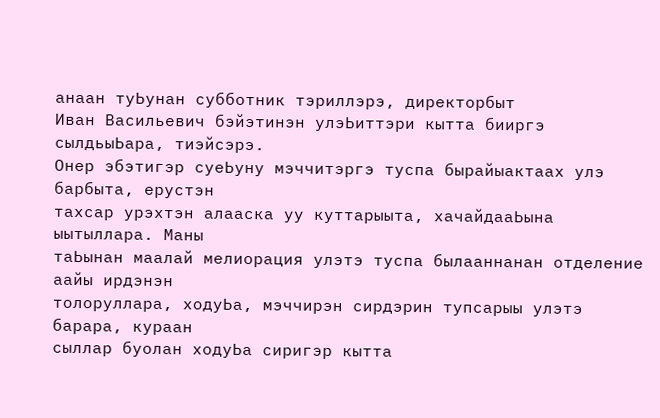анаан туЬунан субботник тэриллэрэ, директорбыт
Иван Васильевич бэйэтинэн улэЬиттэри кытта бииргэ сылдьыЬара, тиэйсэрэ.
Онер эбэтигэр суеЬуну мэччитэргэ туспа бырайыактаах улэ барбыта, ерустэн
тахсар урэхтэн алааска уу куттарыыта, хачайдааЬына ыытыллара. Маны
таЬынан маалай мелиорация улэтэ туспа былааннанан отделение аайы ирдэнэн
толоруллара, ходуЬа, мэччирэн сирдэрин тупсарыы улэтэ барара, кураан
сыллар буолан ходуЬа сиригэр кытта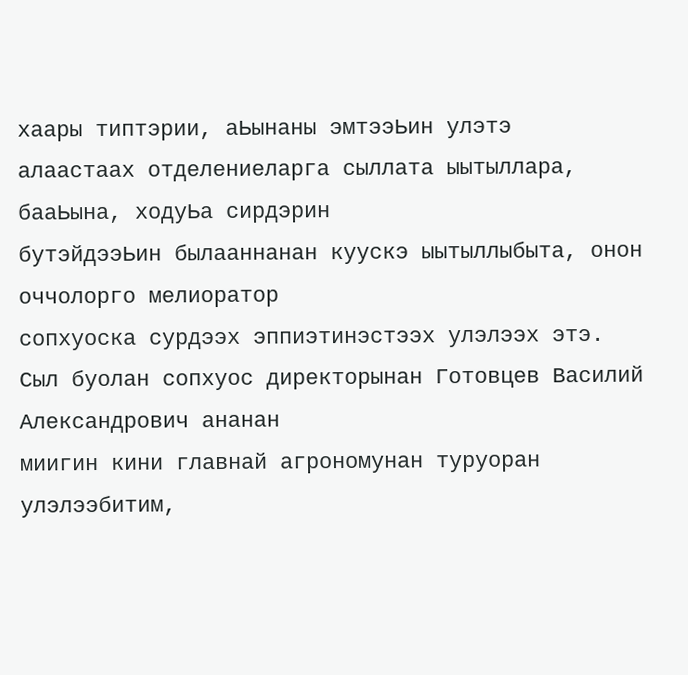хаары типтэрии, аЬынаны эмтээЬин улэтэ
алаастаах отделениеларга сыллата ыытыллара, бааЬына, ходуЬа сирдэрин
бутэйдээЬин былааннанан куускэ ыытыллыбыта, онон оччолорго мелиоратор
сопхуоска сурдээх эппиэтинэстээх улэлээх этэ.
Сыл буолан сопхуос директорынан Готовцев Василий Александрович ананан
миигин кини главнай агрономунан туруоран улэлээбитим,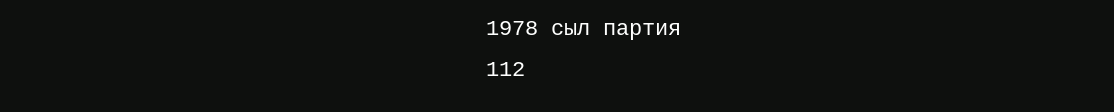1978 сыл партия
112